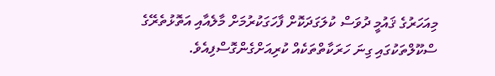މިއަހަރުގެ ޤައުމީ ދުވަސް ކުލަގަދަކޮށް ފާހަގަކުރުމަށް މާލެއާއި އަތޮޅުތެރޭގެ ސްކޫލްތަކުގައި ގިނަ ހަރަކާތްތަކެއް ކުރިއަށްގެންގޮސްފިއެވެ.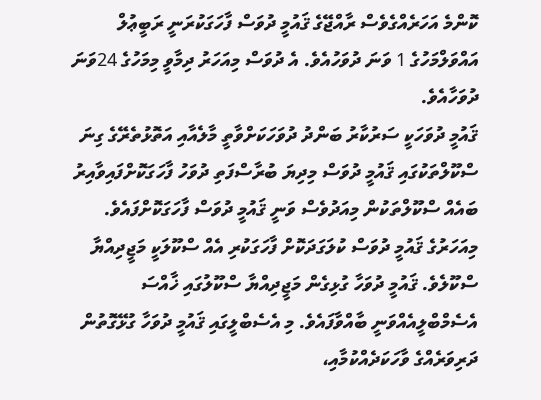ކޮންމެ އަހަރެއްގެވެސް ރާއްޖޭގެ ޤައުމީ ދުވަސް ފާހަގަކުރަނީ ރަބީޢުލް އައްވަލްމަހުގެ 1 ވަނަ ދުވަހުއެވެ. އެ ދުވަސް މިއަހަރު ދިމާވީ މިމަހުގެ 24ވަނަ ދުވަހާއެވެ.
ޤައުމީ ދުވަހަކީ ސަރުކާރު ބަންދު ދުވަހަކަށްވާތީ މާލެއާއި އަތޮޅުތެރޭގެ ގިނަ ސްކޫލްތަކުގައި ޤައުމީ ދުވަސް މިދިޔަ ބުރާސްފަތި ދުވަހު ފާހަގަކޮށްފައިވާއިރު ބައެއް ސްކޫލްތަކުން މިއަދުވެސް ވަނީ ޤައުމީ ދުވަސް ފާހަގަކޮށްފައެވެ.
މިއަހަރުގެ ޤައުމީ ދުވަސް ކުލަގަދަކޮށް ފާހަގަކުރި އެއް ސްކޫލަކީ މަޖީދިއްޔާ ސްކޫލެވެ. ޤައުމީ ދުވަހާ ގުޅިގެން މަޖީދިއްޔާ ސްކޫލުގައި ޚާއްސަ އެސެމްބްލީއެއްވަނީ ބާއްވާފައެވެ. މި އެސެބްލީގައި ޤައުމީ ދުވަހާ ގުޅޭގޮތުން ދަރިވަރެއްގެ ވާހަކަދެއްކުމާއި،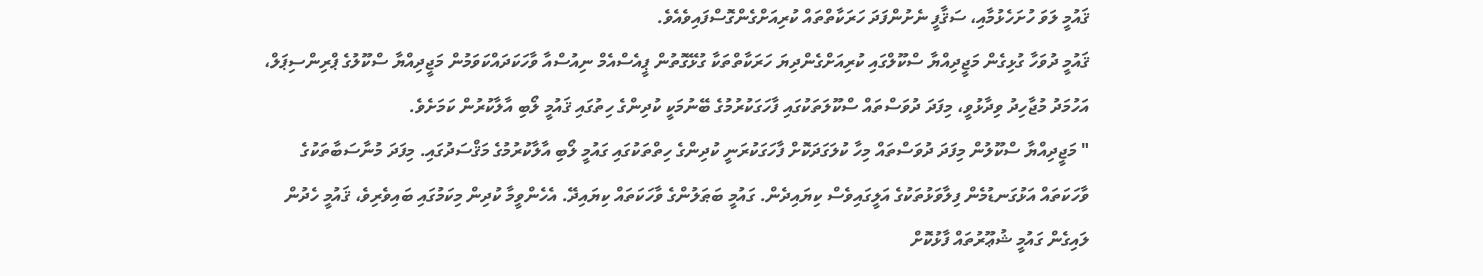ޤައުމީ ލަވަ ހުށަހެޅުމާއި، ސަޤާފީ ނެށުންފަދަ ހަރަކާތްތައް ކުރިއަށްގެންގޮސްފައިވެއެވެ.
ޤައުމީ ދުވަހާ ގުޅިގެން މަޖީދިއްޔާ ސްކޫލްގައި ކުރިއަށްގެންދިޔަ ހަރަކާތްތަކާ ގުޅޭގޮތުން ޕީއެސްއެމް ނިއުސްއާ ވާހަކަދައްކަވަމުން މަޖީދިއްޔާ ސްކޫލުގެ ޕްރިންސިޕަލް، އަހުމަދު މުޖާހިދު ވިދާޅުވީ، މިފަދަ ދުވަސްތައް ސްކޫލަތަކުގައި ފާހަގަކުރުމުގެ ބޭނުމަކީ ކުދިންގެ ހިތުގައި ޤައުމީ ލޯބި އާލާކުރުން ކަމަށެވެ.
" މަޖީދިއްޔާ ސްކޫލުން މިފަދަ ދުވަސްތައް މިހާ ކުލަގަދަކޮށް ފާހަގަކުރަނީ ކުދިންގެ ހިތްތަކުގައި ގައުމީ ލޯބި އާލާކުރުމުގެ މަޤްސަދުގައި. މިފަދަ މުނާސަބާތަކުގެ ވާހަކަތައް އަޅުގަނޑުމެން ފިލާވަޅުތަކުގެ އަލީގައިވެސް ކިޔައިދެން. ގައުމީ ބަޠަލުންގެ ވާހަކަތައް ކިޔައިދޭ. އެހެންވީމާ ކުދިން މިކަމުގައި ބައިވެރިވެ، ޤައުމީ ހެދުން ލައިގެން ގައުމީ ޝުޢޫރުތައް ފާޅުކޮށް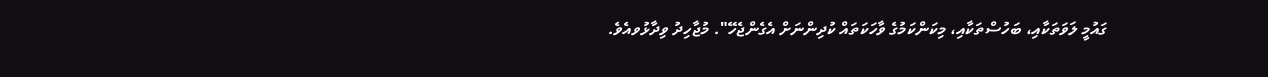ގައުމީ ލަވަތަކާއި، ބަހުސްތަކާއި، މިކަންކަމުގެ ވާހަކަތައް ކުދިންނަށް އެގެންޖެހޭ". މުޖާހިދު ވިދާޅުވއެވެ.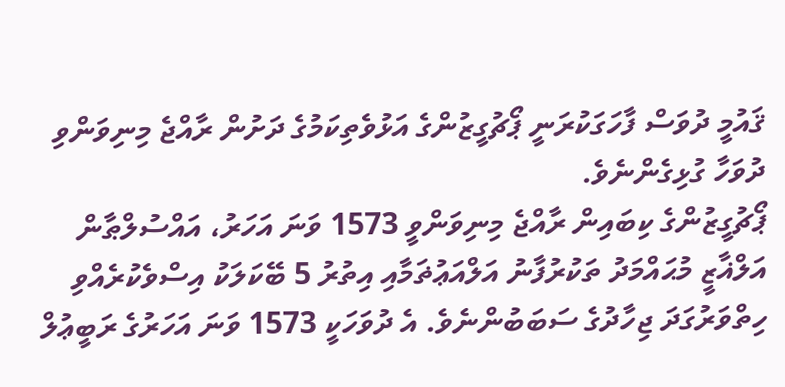ޤައުމީ ދުވަސް ފާހަގަކުރަނީ ޕޯޗުގީޒުންގެ އަޅުވެތިކަމުގެ ދަށުން ރާއްޖެ މިނިވަންވި ދުވަހާ ގުޅިގެންނެވެ.
ޕޯޗުގީޒުންގެ ކިބައިން ރާއްޖެ މިނިވަންވީ 1573 ވަނަ އަހަރު، އައްސުލްޠާން އަލްޣާޒީ މުޙައްމަދު ތަކުރުފާނު އަލްއަޢުޡަމާއި އިތުރު 5 ބޭކަލަކު އިސްވެކުރެއްވި ހިތްވަރުގަދަ ޖިހާދުގެ ސަބަބުންނެވެ. އެ ދުވަހަކީ 1573 ވަނަ އަހަރުގެ ރަބީޢުލް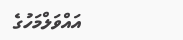އައްވަލްމަހުގެ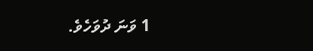1 ވަނަ ދުވަހެވެ.